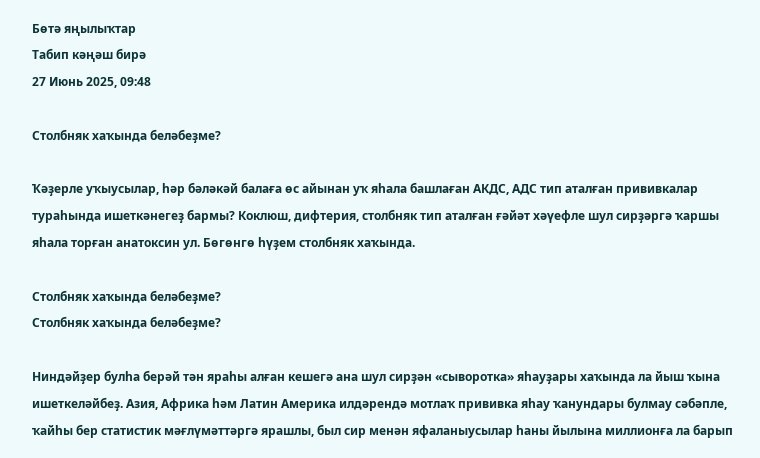Бөтә яңылыҡтар
Табип кәңәш бирә
27 Июнь 2025, 09:48

Столбняк хаҡында беләбеҙме?

Ҡәҙерле уҡыусылар, һәр бәләкәй балаға өс айынан уҡ яһала башлаған АКДС, АДС тип аталған прививкалар тураһында ишеткәнегеҙ бармы? Коклюш, дифтерия, столбняк тип аталған ғәйәт хәүефле шул сирҙәргә ҡаршы яһала торған анатоксин ул. Бөгөнгө һүҙем столбняк хаҡында.

Столбняк хаҡында беләбеҙме?
Столбняк хаҡында беләбеҙме?

Ниндәйҙер булһа берәй тән яраһы алған кешегә ана шул сирҙән «сыворотка» яһауҙары хаҡында ла йыш ҡына ишеткеләйбеҙ. Азия, Африка һәм Латин Америка илдәрендә мотлаҡ прививка яһау ҡанундары булмау сәбәпле, ҡайһы бер статистик мәғлүмәттәргә ярашлы, был сир менән яфаланыусылар һаны йылына миллионға ла барып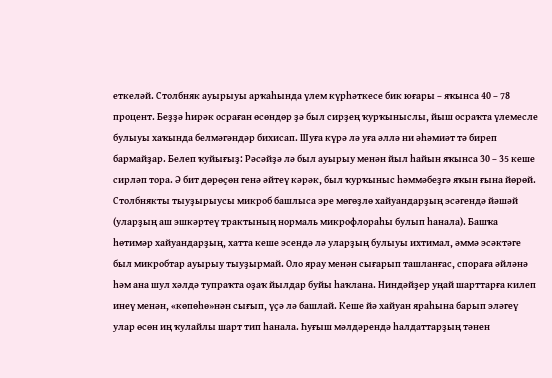еткеләй. Столбняк ауырыуы арҡаһында үлем күрһәткесе бик юғары – яҡынса 40 – 78 процент. Беҙҙә һирәк осраған өсөндөр ҙә был сирҙең ҡурҡыныслы, йыш осраҡта үлемесле булыуы хаҡында белмәгәндәр бихисап. Шуға күрә лә уға әллә ни әһәмиәт тә биреп бармайҙар. Белеп ҡуйығыҙ: Рәсәйҙә лә был ауырыу менән йыл һайын яҡынса 30 – 35 кеше сирләп тора. Ә бит дөрөҫөн генә әйтеү кәрәк, был ҡурҡыныс һәммәбеҙгә яҡын ғына йөрөй.
Столбнякты тыуҙырыусы микроб башлыса эре мөгөҙлө хайуандарҙың эсәгендә йәшәй (уларҙың аш эшкәртеү трактының нормаль микрофлораһы булып һанала). Башҡа һөтимәр хайуандарҙың, хатта кеше эсендә лә уларҙың булыуы ихтимал, әммә эсәктәге был микробтар ауырыу тыуҙырмай. Оло ярау менән сығарып ташланғас, спораға әйләнә һәм ана шул хәлдә тупраҡта оҙаҡ йылдар буйы һаҡлана. Ниндәйҙер уңай шарттарға килеп инеү менән, «көпөһө»нән сығып, үҫә лә башлай. Кеше йә хайуан яраһына барып эләгеү улар өсөн иң ҡулайлы шарт тип һанала. Һуғыш мәлдәрендә һалдаттарҙың тәнен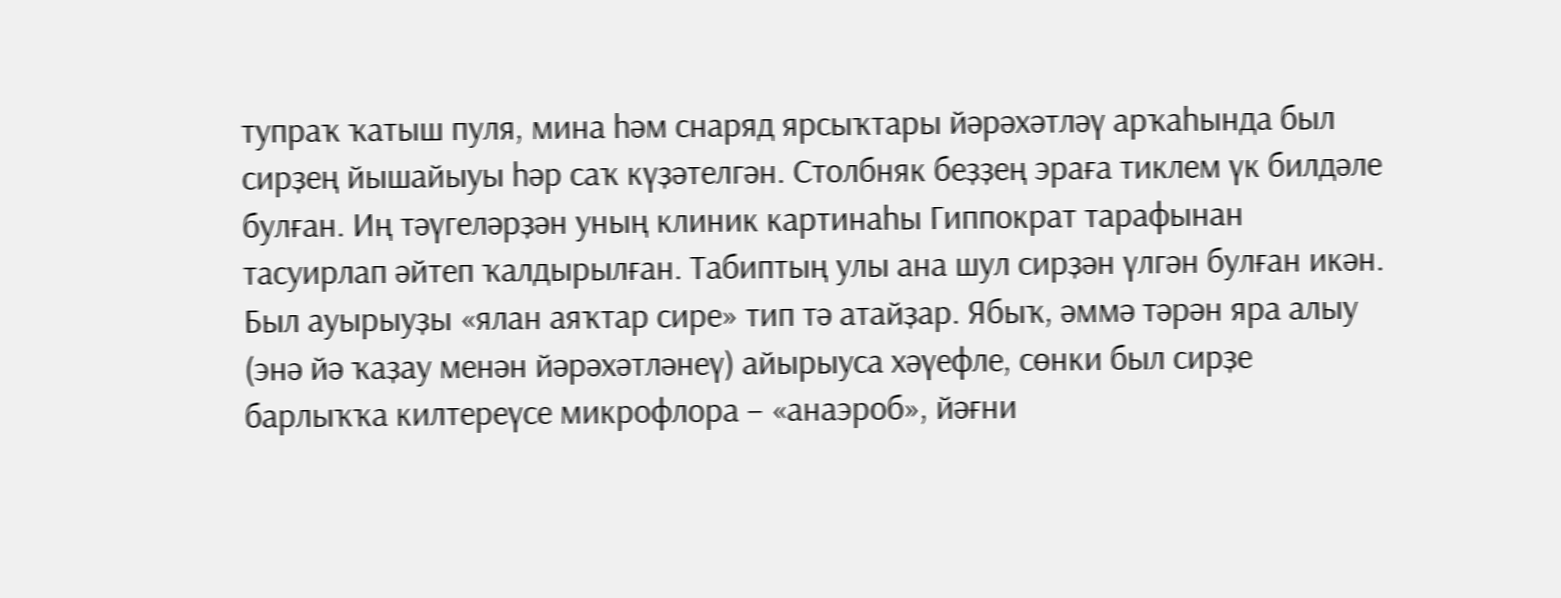тупраҡ ҡатыш пуля, мина һәм снаряд ярсыҡтары йәрәхәтләү арҡаһында был сирҙең йышайыуы һәр саҡ күҙәтелгән. Столбняк беҙҙең эраға тиклем үк билдәле булған. Иң тәүгеләрҙән уның клиник картинаһы Гиппократ тарафынан тасуирлап әйтеп ҡалдырылған. Табиптың улы ана шул сирҙән үлгән булған икән.
Был ауырыуҙы «ялан аяҡтар сире» тип тә атайҙар. Ябыҡ, әммә тәрән яра алыу (энә йә ҡаҙау менән йәрәхәтләнеү) айырыуса хәүефле, сөнки был сирҙе барлыҡҡа килтереүсе микрофлора – «анаэроб», йәғни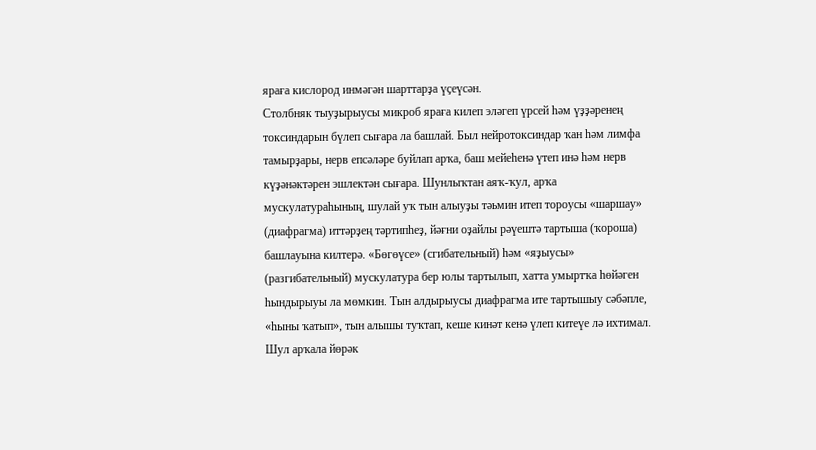яраға кислород инмәгән шарттарҙа үҫеүсән.
Столбняк тыуҙырыусы микроб яраға килеп эләгеп үрсей һәм үҙҙәренең токсиндарын бүлеп сығара ла башлай. Был нейротоксиндар ҡан һәм лимфа тамырҙары, нерв епсәләре буйлап арҡа, баш мейеһенә үтеп инә һәм нерв күҙәнәктәрен эшлектән сығара. Шунлыҡтан аяҡ-ҡул, арҡа мускулатураһының, шулай уҡ тын алыуҙы тәьмин итеп тороусы «шаршау» (диафрагма) иттәрҙең тәртипһеҙ, йәғни оҙайлы рәүештә тартыша (ҡороша) башлауына килтерә. «Бөгөүсе» (сгибательный) һәм «яҙыусы» (разгибательный) мускулатура бер юлы тартылып, хатта умыртҡа һөйәген һындырыуы ла мөмкин. Тын алдырыусы диафрагма ите тартышыу сәбәпле, «һыны ҡатып», тын алышы туҡтап, кеше кинәт кенә үлеп китеүе лә ихтимал. Шул арҡала йөрәк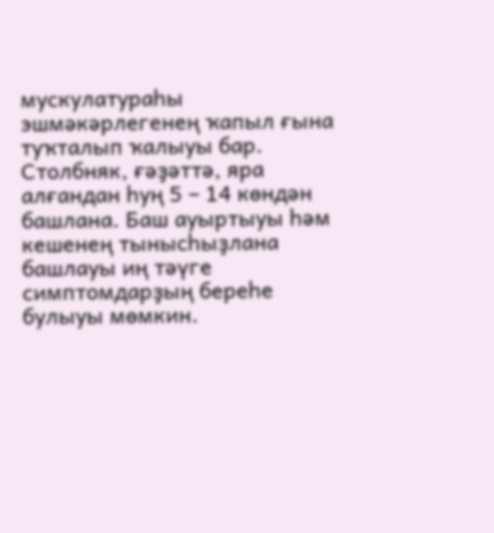мускулатураһы эшмәкәрлегенең ҡапыл ғына туҡталып ҡалыуы бар.
Столбняк, ғәҙәттә, яра алғандан һуң 5 – 14 көндән башлана. Баш ауыртыуы һәм кешенең тынысһыҙлана башлауы иң тәүге симптомдарҙың береһе булыуы мөмкин.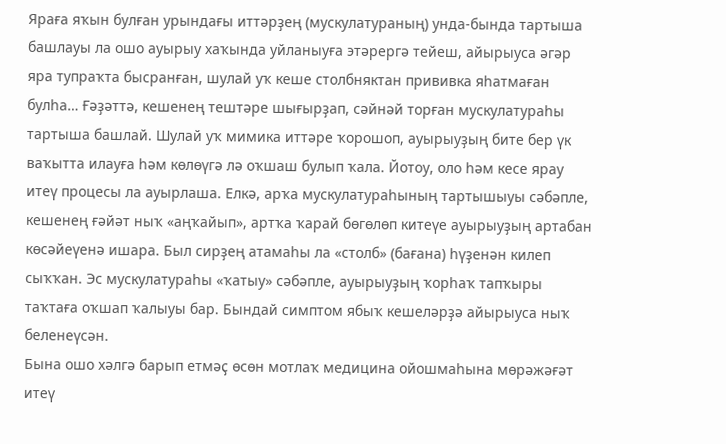Яраға яҡын булған урындағы иттәрҙең (мускулатураның) унда-бында тартыша башлауы ла ошо ауырыу хаҡында уйланыуға этәрергә тейеш, айырыуса әгәр яра тупраҡта бысранған, шулай уҡ кеше столбняктан прививка яһатмаған булһа… Ғәҙәттә, кешенең тештәре шығырҙап, сәйнәй торған мускулатураһы тартыша башлай. Шулай уҡ мимика иттәре ҡорошоп, ауырыуҙың бите бер үк ваҡытта илауға һәм көлөүгә лә оҡшаш булып ҡала. Йотоу, оло һәм кесе ярау итеү процесы ла ауырлаша. Елкә, арҡа мускулатураһының тартышыуы сәбәпле, кешенең ғәйәт ныҡ «аңҡайып», артҡа ҡарай бөгөлөп китеүе ауырыуҙың артабан көсәйеүенә ишара. Был сирҙең атамаһы ла «столб» (бағана) һүҙенән килеп сыҡҡан. Эс мускулатураһы «ҡатыу» сәбәпле, ауырыуҙың ҡорһаҡ тапҡыры таҡтаға оҡшап ҡалыуы бар. Бындай симптом ябыҡ кешеләрҙә айырыуса ныҡ беленеүсән.
Бына ошо хәлгә барып етмәҫ өсөн мотлаҡ медицина ойошмаһына мөрәжәғәт итеү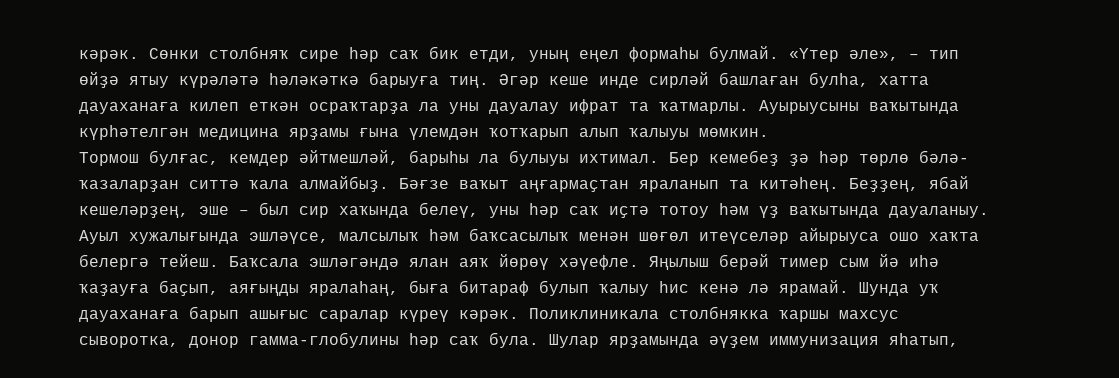кәрәк. Сөнки столбняҡ сире һәр саҡ бик етди, уның еңел формаһы булмай. «Үтер әле», – тип өйҙә ятыу күрәләтә һәләкәткә барыуға тиң. Әгәр кеше инде сирләй башлаған булһа, хатта дауаханаға килеп еткән осраҡтарҙа ла уны дауалау ифрат та ҡатмарлы. Ауырыусыны ваҡытында күрһәтелгән медицина ярҙамы ғына үлемдән ҡотҡарып алып ҡалыуы мөмкин.
Тормош булғас, кемдер әйтмешләй, барыһы ла булыуы ихтимал. Бер кемебеҙ ҙә һәр төрлө бәлә-ҡазаларҙан ситтә ҡала алмайбыҙ. Бәғзе ваҡыт аңғармаҫтан яраланып та китәһең. Беҙҙең, ябай кешеләрҙең, эше – был сир хаҡында белеү, уны һәр саҡ иҫтә тотоу һәм үҙ ваҡытында дауаланыу. Ауыл хужалығында эшләүсе, малсылыҡ һәм баҡсасылыҡ менән шөғөл итеүселәр айырыуса ошо хаҡта белергә тейеш. Баҡсала эшләгәндә ялан аяҡ йөрөү хәүефле. Яңылыш берәй тимер сым йә иһә ҡаҙауға баҫып, аяғыңды яралаһаң, быға битараф булып ҡалыу һис кенә лә ярамай. Шунда уҡ дауаханаға барып ашығыс саралар күреү кәрәк. Поликлиникала столбнякка ҡаршы махсус сыворотка, донор гамма-глобулины һәр саҡ була. Шулар ярҙамында әүҙем иммунизация яһатып,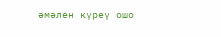әмәлен күреү ошо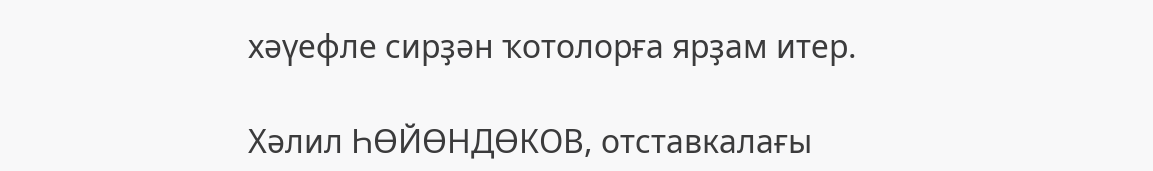хәүефле сирҙән ҡотолорға ярҙам итер.

Хәлил ҺӨЙӨНДӨКОВ, отставкалағы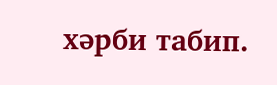хәрби табип.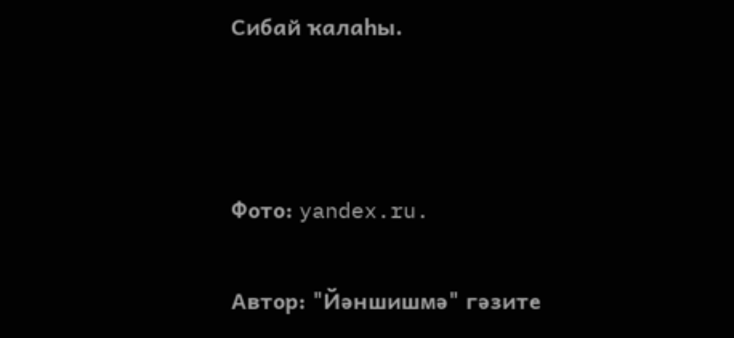Сибай ҡалаһы.



Фото: yandex.ru.

Автор: "Йәншишмә" гәзите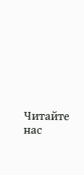Читайте нас